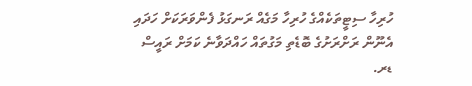ހުރިހާ ސިޓީތަކެއްގެ ހުރިހާ މަގެއް ރަނގަޅު ފެންވަރަކަށް ހަދައި އެނޫން ރަށްރަށުގެ ބޮޑެތި މަގުތައް ހައްދަވާނެ ކަމަށް ރައީސް ޑރ.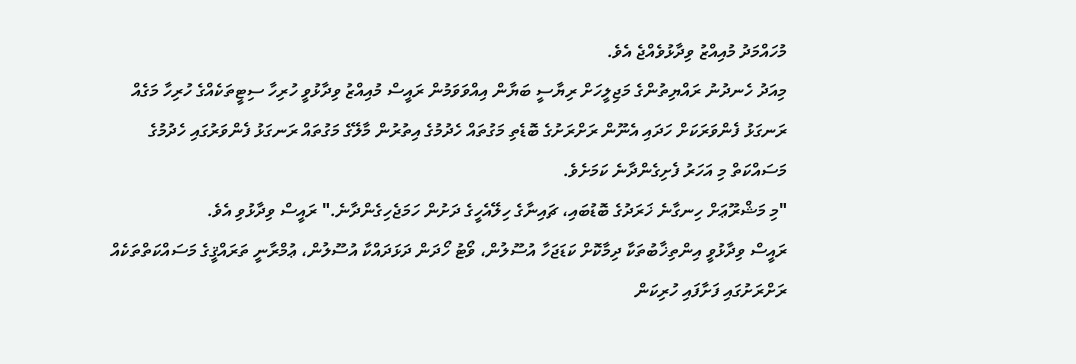މުހައްމަދު މުއިއްޒު ވިދާޅުވެއްޖެ އެވެ.
މިއަދު ހެނދުނު ރައްޔިތުންގެ މަޖިލީހަށް ރިޔާސީ ބަޔާން އިއްވަވަމުން ރައީސް މުއިއްޒު ވިދާޅުވީ ހުރިހާ ސިޓީތަކެއްގެ ހުރިހާ މަގެއް ރަނގަޅު ފެންވަރަކަށް ހަދައި އެނޫން ރަށްރަށުގެ ބޮޑެތި މަގުތައް ހެދުމުގެ އިތުރުން މާލޭގެ މަގުތައް ރަނގަޅު ފެންވަރުގައި ހެދުމުގެ މަސައްކަތް މި އަހަރު ފެށިގެންދާނެ ކަމަށެވެ.
"މި މަޝްރޫޢަށް ހިނގާނެ ޚަރަދުގެ ބޮޑުބައި، ޗައިނާގެ ހިލޭއެހީގެ ދަށުން ހަމަޖެހިގެންދާނެ." ރައީސް ވިދާޅުވި އެވެ.
ރައީސް ވިދާޅުވީ އިންތިޚާބުތަކާ ދިމާކޮށް ކަޑަޖަހާ އުސޫލުން، ވޯޓު ހޯދަން ދަޅަދައްކާ އުސޫލުން، ޢުމްރާނީ ތަރައްޤީގެ މަސައްކަތްތަކެއް ރަށްރަށުގައި ފަށާފައި ހުރިކަން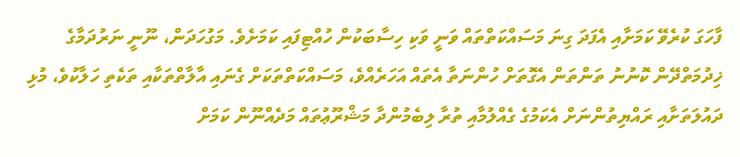ފާހަގަ ކުރެވޭ ކަމަށާއި އެފަދަ ގިނަ މަސައްކަތްތައް ވަނީ ވަކި ހިސާބަކުން ހުއްޓިފައި ކަމަށެވެ. މަގުހަދަން، ނޫނީ ނަރުދަމާގެ ޚިދުމަތްދޭން ކޮނުނު ތަންތަން އެގޮތަށް ހުންނަތާ އެތައް އަހަރެއްވެ، މަސައްކަތްތަކަށް ގެނައި އާލާތްތަކާއި ތަކެތި ހަލާކުވެ، މުޅި ދައުލަތަށާއި ރައްޔިތުންނަށް އެކަމުގެ ގެއްލުމާއި ތުރާ ލިބެމުންދާ މަޝްރޫޢުތައް މަދެއްނޫން ކަމަށް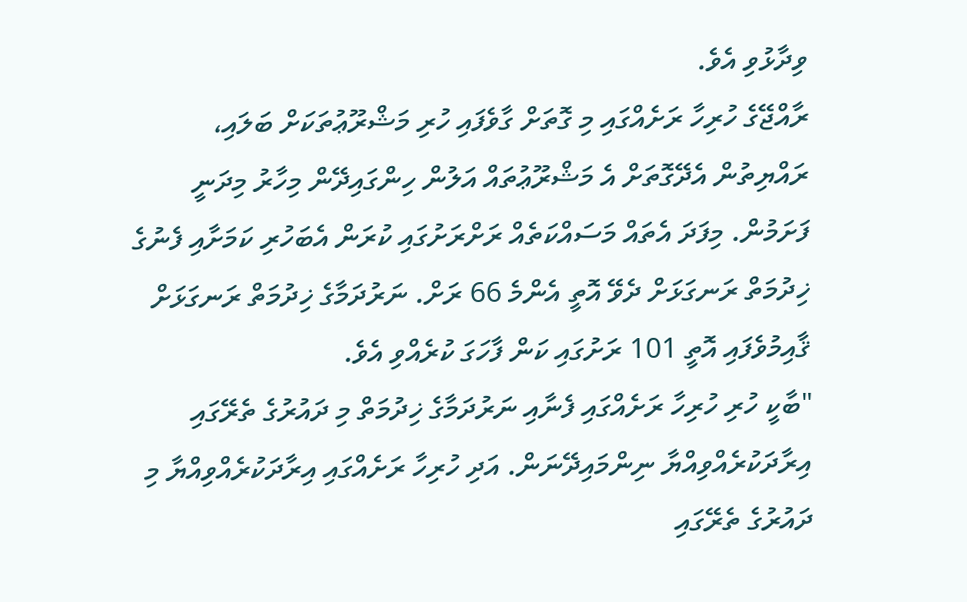ވިދާޅުވި އެވެ.
ރާއްޖޭގެ ހުރިހާ ރަށެއްގައި މި ގޮތަށް ގާވެފައި ހުރި މަޝްރޫޢުތަކަށް ބަލައި، ރައްޔިތުން އެދޭގޮތަށް އެ މަޝްރޫޢުތައް އަލުން ހިންގައިދޭން މިހާރު މިދަނީ ފަށަމުން. މިފަދަ އެތައް މަސައްކަތެއް ރަށްރަށުގައި ކުރަން އެބަހުރި ކަމަށާއި ފެނުގެ ޚިދުމަތް ރަނގަޅަށް ދެވޭ އޮތީ އެންމެ 66 ރަށް. ނަރުދަމާގެ ޚިދުމަތް ރަނގަޅަށް ޤާއިމުވެފައި އޮތީ 101 ރަށުގައި ކަން ފާހަގަ ކުރެއްވި އެވެ.
"ބާކީ ހުރި ހުރިހާ ރަށެއްގައި ފެނާއި ނަރުދަމާގެ ޚިދުމަތް މި ދައުރުގެ ތެރޭގައި އިރާދަކުރެއްވިއްޔާ ނިންމައިދޭނަން. އަދި ހުރިހާ ރަށެއްގައި އިރާދަކުރެއްވިއްޔާ މި ދައުރުގެ ތެރޭގައި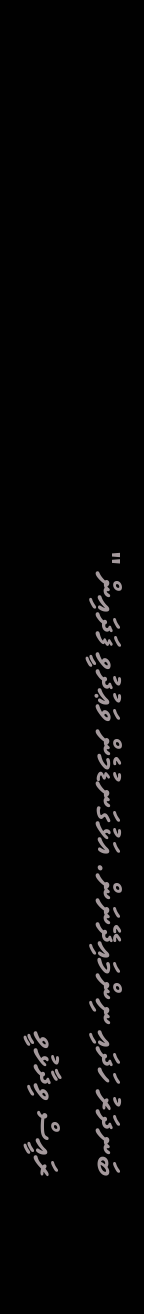ބަނދަރު ހަދައި ނިންމައިދޭނަން. އަޅުގަނޑުމެން ވަޢުދުވީ ފަދައިން "
ރައީސް ވިދާޅުވީ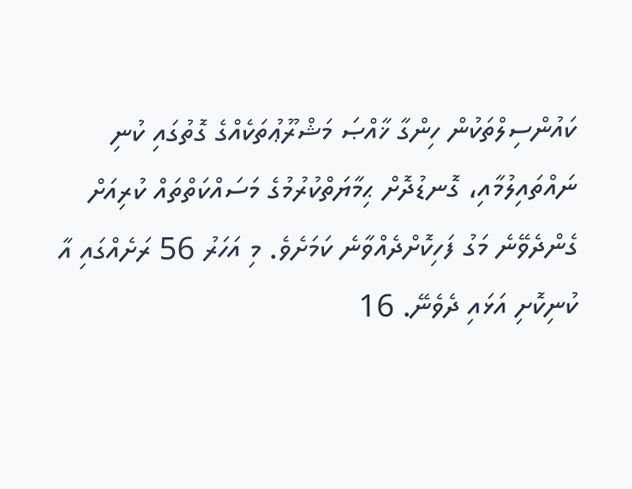ކައުންސިލްތަކުން ހިންގާ ޚާއްޞަ މަޝްރޫޢުތަކެއްގެ ގޮތުގައި ކުނި ނައްތައިލުމާއި، ގޮނޑުދޮށް ޙިމާޔަތްކުރުމުގެ މަސައްކަތްތައް ކުރިއަށް ގެންދެވޭނެ މަގު ފަހިކޮށްދެއްވާނެ ކަމަށެވެ. މި އަހަރު 56 ރަށެއްގައި އާ ކުނިކޮށި އަޅައި ދެވެނޭ. 16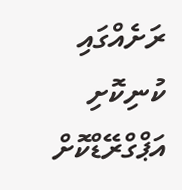ރަށެއްގައި ކުނިކޮށި އަޕްގްރޭޑްކޮށް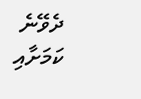ދެވޭނެ ކަމަށާއި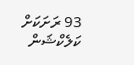93 ރަށަކަށް ކަލެކްޝަން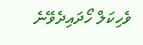ވެހިކަލް ހޯދައިދެވޭނެ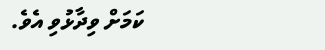ކަމަށް ވިދާޅުވި އެވެ.